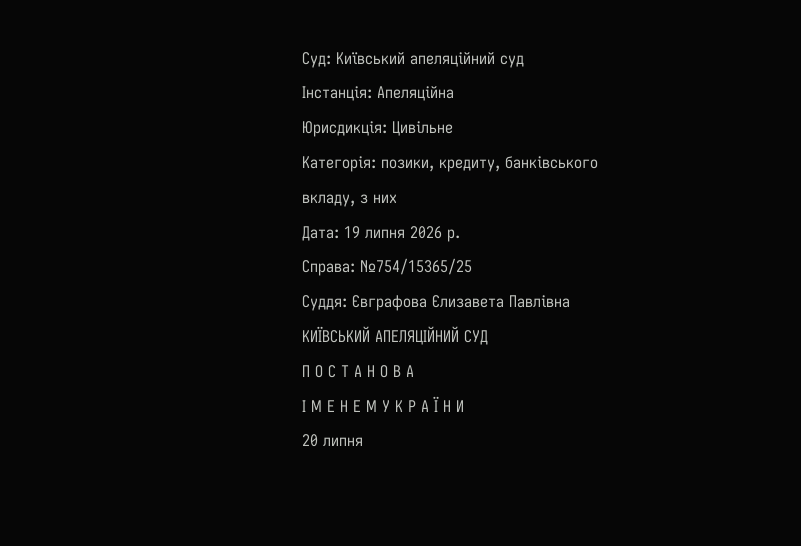Суд: Київський апеляційний суд
Інстанція: Апеляційна
Юрисдикція: Цивільне
Категорія: позики, кредиту, банківського вкладу, з них
Дата: 19 липня 2026 р.
Справа: №754/15365/25
Суддя: Євграфова Єлизавета Павлівна
КИЇВСЬКИЙ АПЕЛЯЦІЙНИЙ СУД
П О С Т А Н О В А
І М Е Н Е М У К Р А Ї Н И
20 липня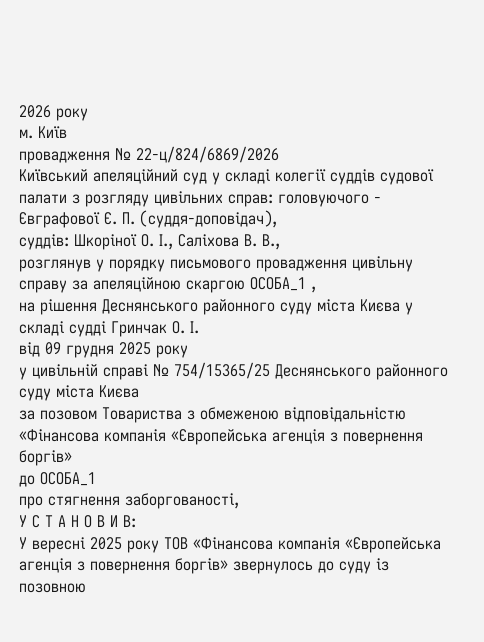2026 року
м. Київ
провадження № 22-ц/824/6869/2026
Київський апеляційний суд у складі колегії суддів судової палати з розгляду цивільних справ: головуючого - Євграфової Є. П. (суддя-доповідач),
суддів: Шкоріної О. І., Саліхова В. В.,
розглянув у порядку письмового провадження цивільну справу за апеляційною скаргою ОСОБА_1 ,
на рішення Деснянського районного суду міста Києва у складі судді Гринчак О. І.
від 09 грудня 2025 року
у цивільній справі № 754/15365/25 Деснянського районного суду міста Києва
за позовом Товариства з обмеженою відповідальністю «Фінансова компанія «Європейська агенція з повернення боргів»
до ОСОБА_1
про стягнення заборгованості,
У С Т А Н О В И В:
У вересні 2025 року ТОВ «Фінансова компанія «Європейська агенція з повернення боргів» звернулось до суду із позовною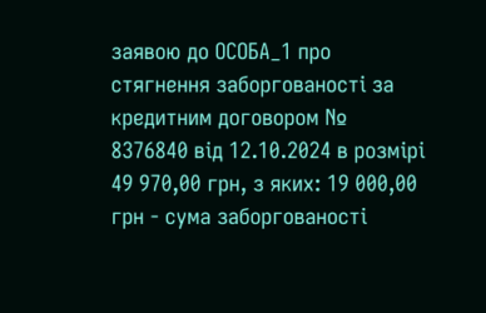заявою до ОСОБА_1 про стягнення заборгованості за кредитним договором № 8376840 від 12.10.2024 в розмірі 49 970,00 грн, з яких: 19 000,00 грн - сума заборгованості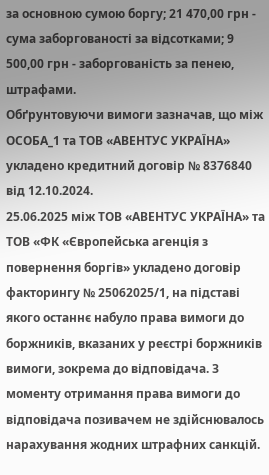за основною сумою боргу; 21 470,00 грн - сума заборгованості за відсотками; 9 500,00 грн - заборгованість за пенею, штрафами.
Обґрунтовуючи вимоги зазначав, що між ОСОБА_1 та ТОВ «АВЕНТУС УКРАЇНА» укладено кредитний договір № 8376840 від 12.10.2024.
25.06.2025 між ТОВ «АВЕНТУС УКРАЇНА» та ТОВ «ФК «Європейська агенція з повернення боргів» укладено договір факторингу № 25062025/1, на підставі якого останнє набуло права вимоги до боржників, вказаних у реєстрі боржників вимоги, зокрема до відповідача. З моменту отримання права вимоги до відповідача позивачем не здійснювалось нарахування жодних штрафних санкцій.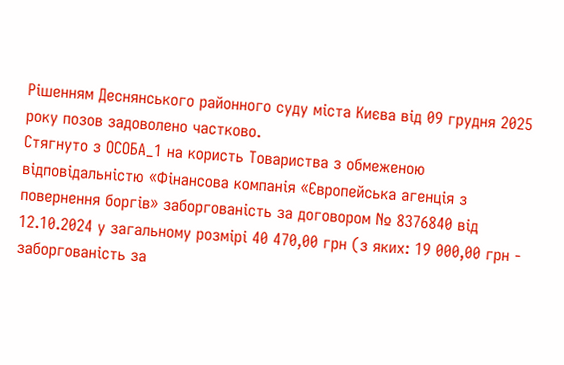Рішенням Деснянського районного суду міста Києва від 09 грудня 2025 року позов задоволено частково.
Стягнуто з ОСОБА_1 на користь Товариства з обмеженою відповідальністю «Фінансова компанія «Європейська агенція з повернення боргів» заборгованість за договором № 8376840 від 12.10.2024 у загальному розмірі 40 470,00 грн (з яких: 19 000,00 грн - заборгованість за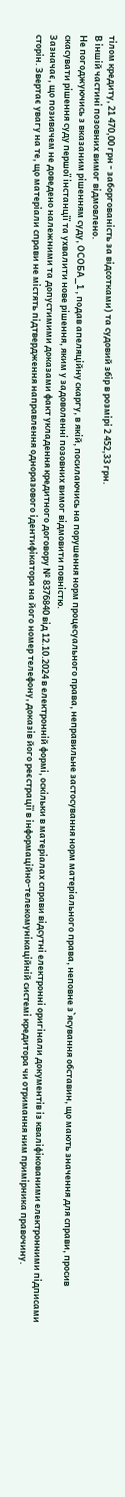тілом кредиту, 21 470,00 грн - заборгованість за відсотками) та судовий збір в розмірі 2 452,33 грн.
В іншій частині позовних вимог відмовлено.
Не погоджуючись з вказаним рішенням суду, ОСОБА_1 , подав апеляційну скаргу, в якій, посилаючись на порушення норм процесуального права, неправильне застосування норм матеріального права, неповне з`ясування обставин, що мають значення для справи, просив скасувати рішення суду першої інстанції та ухвалити нове рішення, яким у задоволенні позовних вимог відмовити повністю.
Зазначає, що позивачем не доведено належними та допустимими доказами факт укладення кредитного договору № 8376840 від 12.10.2024 в електронній формі, оскільки в матеріалах справи відсутні електронні оригінали документів із кваліфікованими електронними підписами сторін. Звертає увагу на те, що матеріали справи не містять підтвердження направлення одноразового ідентифікатора на його номер телефону, доказів його реєстрації в інформаційно-телекомунікаційній системі кредитора чи отримання ним примірника правочину.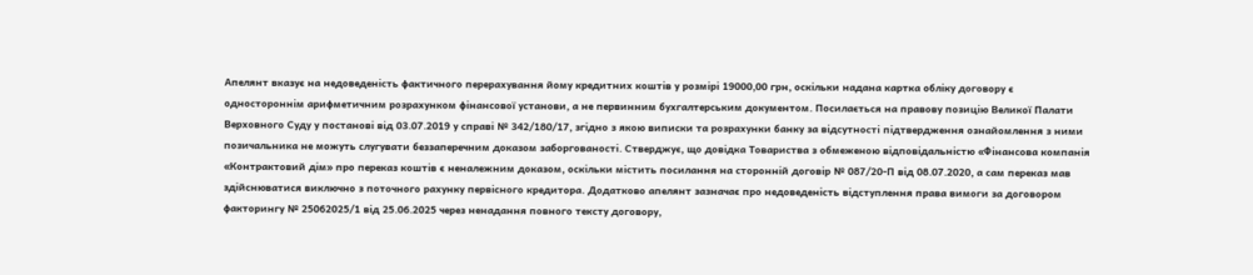Апелянт вказує на недоведеність фактичного перерахування йому кредитних коштів у розмірі 19000,00 грн, оскільки надана картка обліку договору є одностороннім арифметичним розрахунком фінансової установи, а не первинним бухгалтерським документом. Посилається на правову позицію Великої Палати Верховного Суду у постанові від 03.07.2019 у справі № 342/180/17, згідно з якою виписки та розрахунки банку за відсутності підтвердження ознайомлення з ними позичальника не можуть слугувати беззаперечним доказом заборгованості. Стверджує, що довідка Товариства з обмеженою відповідальністю «Фінансова компанія «Контрактовий дім» про переказ коштів є неналежним доказом, оскільки містить посилання на сторонній договір № 087/20-П від 08.07.2020, а сам переказ мав здійснюватися виключно з поточного рахунку первісного кредитора. Додатково апелянт зазначає про недоведеність відступлення права вимоги за договором факторингу № 25062025/1 від 25.06.2025 через ненадання повного тексту договору,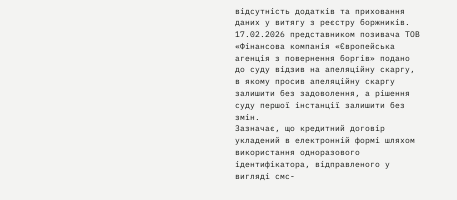відсутність додатків та приховання даних у витягу з реєстру боржників.
17.02.2026 представником позивача ТОВ «Фінансова компанія «Європейська агенція з повернення боргів» подано до суду відзив на апеляційну скаргу, в якому просив апеляційну скаргу залишити без задоволення, а рішення суду першої інстанції залишити без змін.
Зазначає, що кредитний договір укладений в електронній формі шляхом використання одноразового ідентифікатора, відправленого у вигляді смс-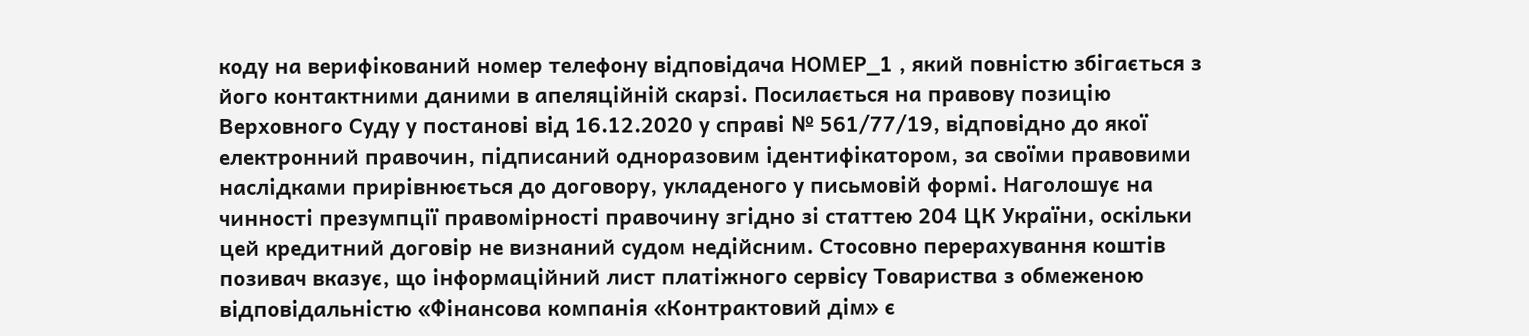коду на верифікований номер телефону відповідача НОМЕР_1 , який повністю збігається з його контактними даними в апеляційній скарзі. Посилається на правову позицію Верховного Суду у постанові від 16.12.2020 у справі № 561/77/19, відповідно до якої електронний правочин, підписаний одноразовим ідентифікатором, за своїми правовими наслідками прирівнюється до договору, укладеного у письмовій формі. Наголошує на чинності презумпції правомірності правочину згідно зі статтею 204 ЦК України, оскільки цей кредитний договір не визнаний судом недійсним. Стосовно перерахування коштів позивач вказує, що інформаційний лист платіжного сервісу Товариства з обмеженою відповідальністю «Фінансова компанія «Контрактовий дім» є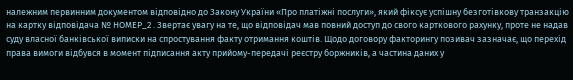належним первинним документом відповідно до Закону України «Про платіжні послуги», який фіксує успішну безготівкову транзакцію на картку відповідача № НОМЕР_2 . Звертає увагу на те, що відповідач мав повний доступ до свого карткового рахунку, проте не надав суду власної банківської виписки на спростування факту отримання коштів. Щодо договору факторингу позивач зазначає, що перехід права вимоги відбувся в момент підписання акту прийому-передачі реєстру боржників, а частина даних у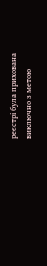реєстрі була прихована виключно з метою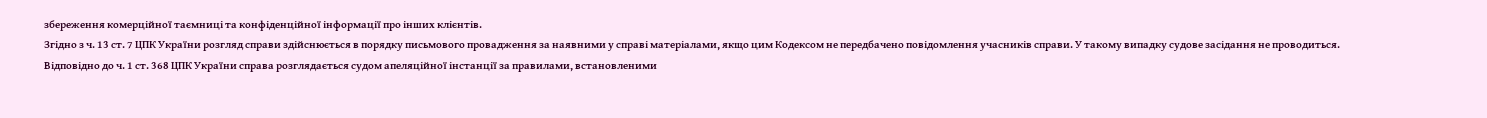збереження комерційної таємниці та конфіденційної інформації про інших клієнтів.
Згідно з ч. 13 ст. 7 ЦПК України розгляд справи здійснюється в порядку письмового провадження за наявними у справі матеріалами, якщо цим Кодексом не передбачено повідомлення учасників справи. У такому випадку судове засідання не проводиться.
Відповідно до ч. 1 ст. 368 ЦПК України справа розглядається судом апеляційної інстанції за правилами, встановленими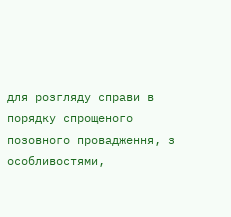для розгляду справи в порядку спрощеного позовного провадження, з особливостями,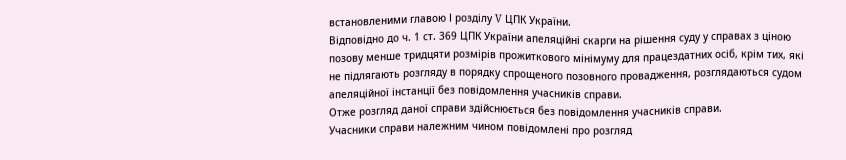встановленими главою І розділу V ЦПК України.
Відповідно до ч. 1 ст. 369 ЦПК України апеляційні скарги на рішення суду у справах з ціною позову менше тридцяти розмірів прожиткового мінімуму для працездатних осіб, крім тих, які не підлягають розгляду в порядку спрощеного позовного провадження, розглядаються судом апеляційної інстанції без повідомлення учасників справи.
Отже розгляд даної справи здійснюється без повідомлення учасників справи.
Учасники справи належним чином повідомлені про розгляд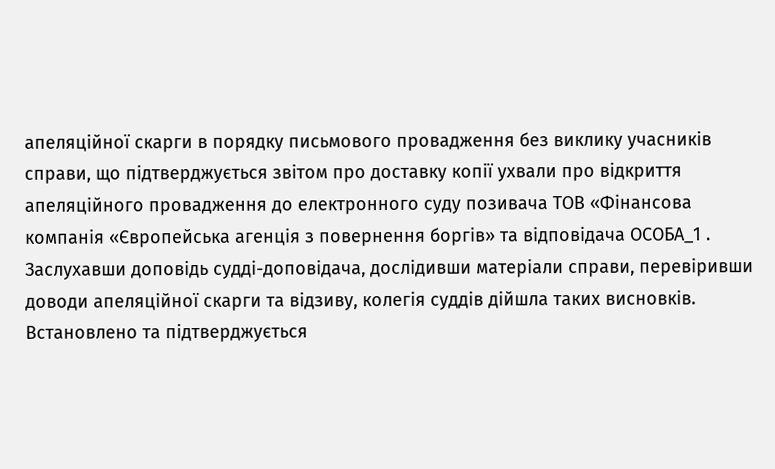апеляційної скарги в порядку письмового провадження без виклику учасників справи, що підтверджується звітом про доставку копії ухвали про відкриття апеляційного провадження до електронного суду позивача ТОВ «Фінансова компанія «Європейська агенція з повернення боргів» та відповідача ОСОБА_1 .
Заслухавши доповідь судді-доповідача, дослідивши матеріали справи, перевіривши доводи апеляційної скарги та відзиву, колегія суддів дійшла таких висновків.
Встановлено та підтверджується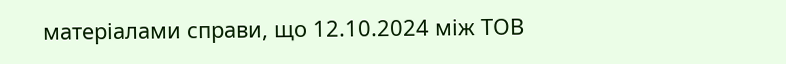матеріалами справи, що 12.10.2024 між ТОВ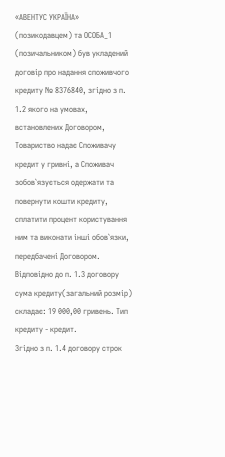«АВЕНТУС УКРАЇНА» (позикодавцем) та ОСОБА_1 (позичальником) був укладений договір про надання споживчого кредиту № 8376840, згідно з п. 1.2 якого на умовах, встановлених Договором, Товариство надає Споживачу кредит у гривні, а Споживач зобов`язується одержати та повернути кошти кредиту, сплатити процент користування ним та виконати інші обов`язки, передбачені Договором.
Відповідно до п. 1.3 договору сума кредиту(загальний розмір) складає: 19 000,00 гривень. Тип кредиту - кредит.
Згідно з п. 1.4 договору строк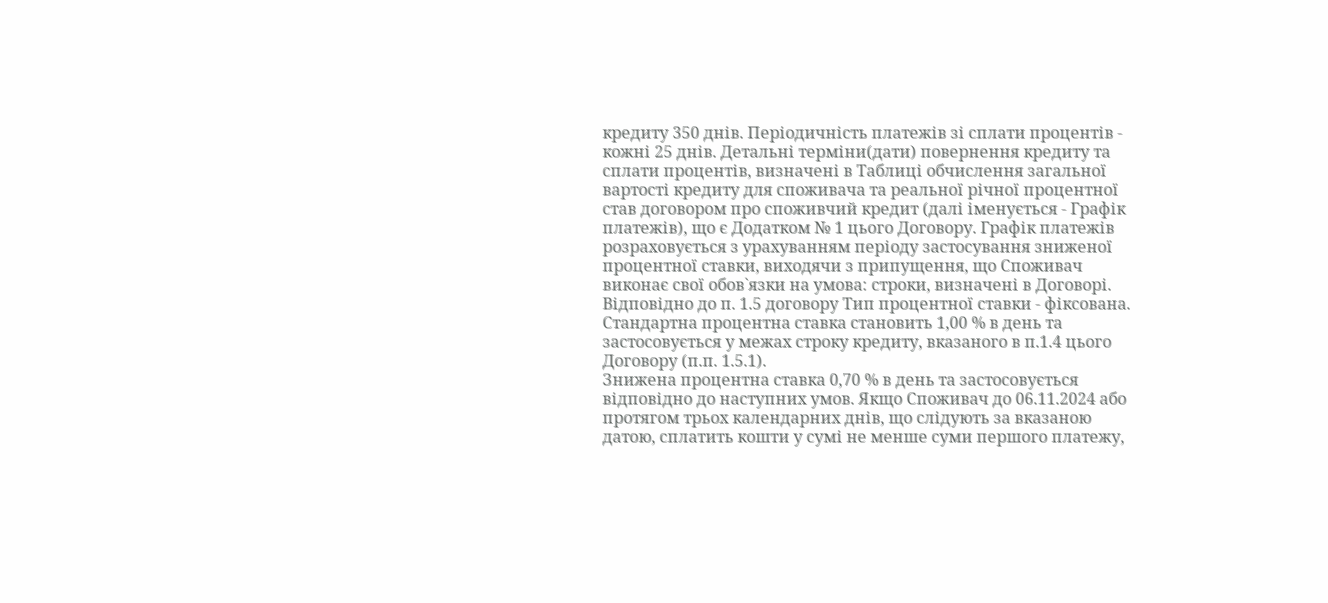кредиту 350 днів. Періодичність платежів зі сплати процентів - кожні 25 днів. Детальні терміни(дати) повернення кредиту та сплати процентів, визначені в Таблиці обчислення загальної вартості кредиту для споживача та реальної річної процентної став договором про споживчий кредит (далі іменується - Графік платежів), що є Додатком № 1 цього Договору. Графік платежів розраховується з урахуванням періоду застосування зниженої процентної ставки, виходячи з припущення, що Споживач виконає свої обов`язки на умова: строки, визначені в Договорі.
Відповідно до п. 1.5 договору Тип процентної ставки - фіксована.
Стандартна процентна ставка становить 1,00 % в день та застосовується у межах строку кредиту, вказаного в п.1.4 цього Договору (п.п. 1.5.1).
Знижена процентна ставка 0,70 % в день та застосовується відповідно до наступних умов. Якщо Споживач до 06.11.2024 або протягом трьох календарних днів, що слідують за вказаною датою, сплатить кошти у сумі не менше суми першого платежу,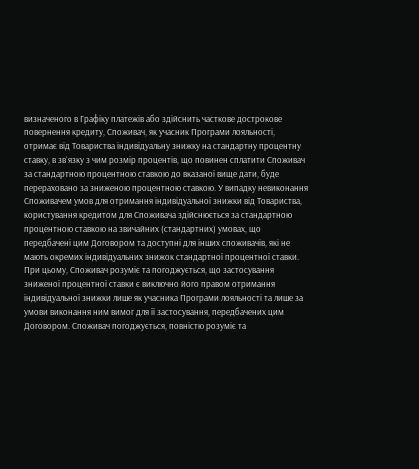визначеного в Графіку платежів або здійснить часткове дострокове повернення кредиту, Споживач, як учасник Програми лояльності, отримає від Товариства індивідуальну знижку на стандартну процентну ставку, в зв`язку з чим розмір процентів, що повинен сплатити Споживач за стандартною процентною ставкою до вказаної вище дати, буде перераховано за зниженою процентною ставкою. У випадку невиконання Споживачем умов для отримання індивідуальної знижки від Товариства, користування кредитом для Споживача здійснюється за стандартною процентною ставкою на звичайних (стандартних) умовах, що передбачені цим Договором та доступні для інших споживачів, які не мають окремих індивідуальних знижок стандартної процентної ставки. При цьому, Споживач розуміє та погоджується, що застосування зниженої процентної ставки є виключно його правом отримання індивідуальної знижки лише як учасника Програми лояльності та лише за умови виконання ним вимог для її застосування, передбачених цим Договором. Споживач погоджується, повністю розуміє та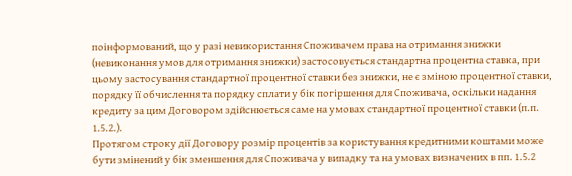поінформований, що у разі невикористання Споживачем права на отримання знижки (невиконання умов для отримання знижки) застосовується стандартна процентна ставка, при цьому застосування стандартної процентної ставки без знижки, не є зміною процентної ставки, порядку її обчислення та порядку сплати у бік погіршення для Споживача, оскільки надання кредиту за цим Договором здійснюється саме на умовах стандартної процентної ставки (п.п. 1.5.2.).
Протягом строку дії Договору розмір процентів за користування кредитними коштами може бути змінений у бік зменшення для Споживача у випадку та на умовах визначених в пп. 1.5.2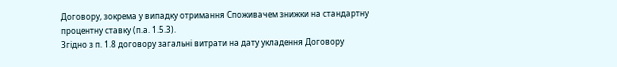Договору, зокрема у випадку отримання Споживачем знижки на стандартну процентну ставку (п.а. 1.5.3).
Згідно з п. 1.8 договору загальні витрати на дату укладення Договору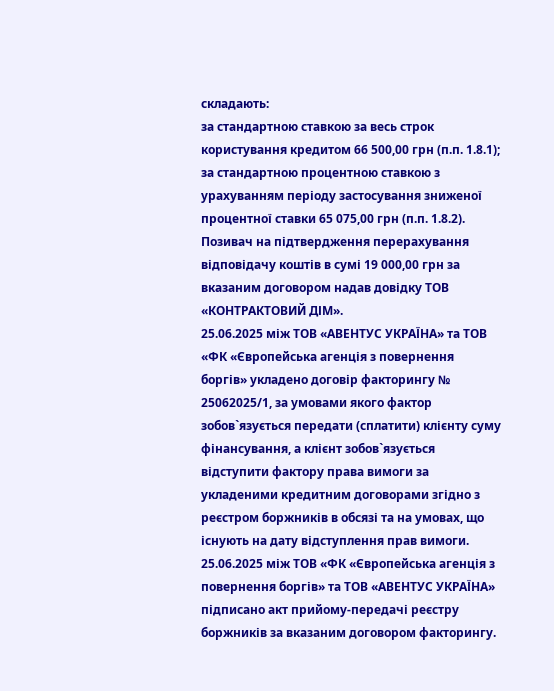складають:
за стандартною ставкою за весь строк користування кредитом 66 500,00 грн (п.п. 1.8.1);
за стандартною процентною ставкою з урахуванням періоду застосування зниженої процентної ставки 65 075,00 грн (п.п. 1.8.2).
Позивач на підтвердження перерахування відповідачу коштів в сумі 19 000,00 грн за вказаним договором надав довідку ТОВ «КОНТРАКТОВИЙ ДІМ».
25.06.2025 між ТОВ «АВЕНТУС УКРАЇНА» та ТОВ «ФК «Європейська агенція з повернення боргів» укладено договір факторингу № 25062025/1, за умовами якого фактор зобов`язується передати (сплатити) клієнту суму фінансування, а клієнт зобов`язується відступити фактору права вимоги за укладеними кредитним договорами згідно з реєстром боржників в обсязі та на умовах, що існують на дату відступлення прав вимоги.
25.06.2025 між ТОВ «ФК «Європейська агенція з повернення боргів» та ТОВ «АВЕНТУС УКРАЇНА» підписано акт прийому-передачі реєстру боржників за вказаним договором факторингу.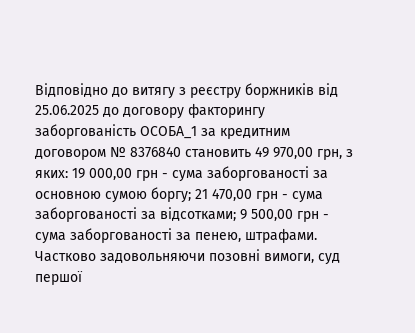Відповідно до витягу з реєстру боржників від 25.06.2025 до договору факторингу заборгованість ОСОБА_1 за кредитним договором № 8376840 становить 49 970,00 грн, з яких: 19 000,00 грн - сума заборгованості за основною сумою боргу; 21 470,00 грн - сума заборгованості за відсотками; 9 500,00 грн - сума заборгованості за пенею, штрафами.
Частково задовольняючи позовні вимоги, суд першої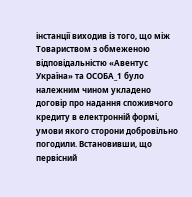інстанції виходив із того, що між Товариством з обмеженою відповідальністю «Авентус Україна» та ОСОБА_1 було належним чином укладено договір про надання споживчого кредиту в електронній формі, умови якого сторони добровільно погодили. Встановивши, що первісний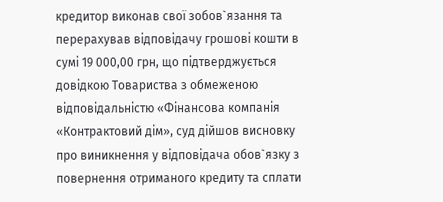кредитор виконав свої зобов`язання та перерахував відповідачу грошові кошти в сумі 19 000,00 грн, що підтверджується довідкою Товариства з обмеженою відповідальністю «Фінансова компанія «Контрактовий дім», суд дійшов висновку про виникнення у відповідача обов`язку з повернення отриманого кредиту та сплати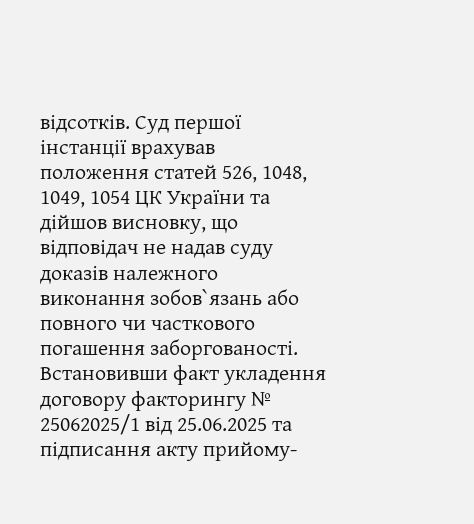відсотків. Суд першої інстанції врахував положення статей 526, 1048, 1049, 1054 ЦК України та дійшов висновку, що відповідач не надав суду доказів належного виконання зобов`язань або повного чи часткового погашення заборгованості. Встановивши факт укладення договору факторингу № 25062025/1 від 25.06.2025 та підписання акту прийому-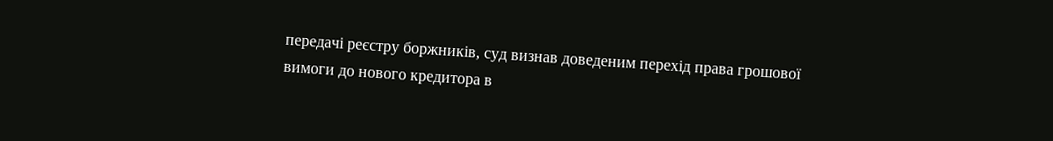передачі реєстру боржників, суд визнав доведеним перехід права грошової вимоги до нового кредитора в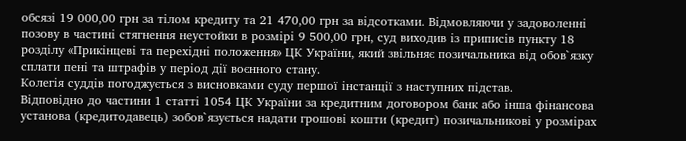обсязі 19 000,00 грн за тілом кредиту та 21 470,00 грн за відсотками. Відмовляючи у задоволенні позову в частині стягнення неустойки в розмірі 9 500,00 грн, суд виходив із приписів пункту 18 розділу «Прикінцеві та перехідні положення» ЦК України, який звільняє позичальника від обов`язку сплати пені та штрафів у період дії воєнного стану.
Колегія суддів погоджується з висновками суду першої інстанції з наступних підстав.
Відповідно до частини 1 статті 1054 ЦК України за кредитним договором банк або інша фінансова установа (кредитодавець) зобов`язується надати грошові кошти (кредит) позичальникові у розмірах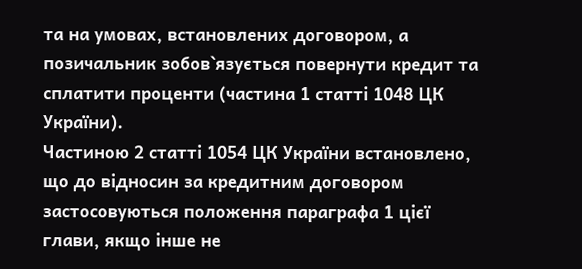та на умовах, встановлених договором, а позичальник зобов`язується повернути кредит та сплатити проценти (частина 1 статті 1048 ЦК України).
Частиною 2 статті 1054 ЦК України встановлено, що до відносин за кредитним договором застосовуються положення параграфа 1 цієї глави, якщо інше не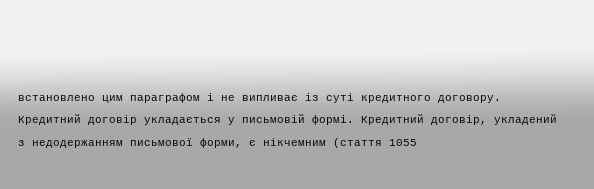встановлено цим параграфом і не випливає із суті кредитного договору.
Кредитний договір укладається у письмовій формі. Кредитний договір, укладений з недодержанням письмової форми, є нікчемним (стаття 1055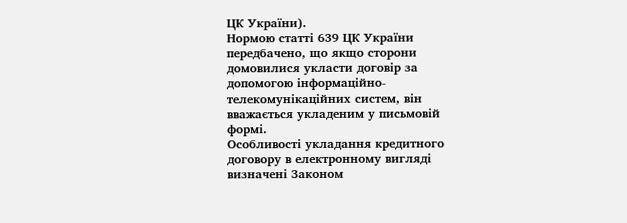ЦК України).
Нормою статті 639 ЦК України передбачено, що якщо сторони домовилися укласти договір за допомогою інформаційно-телекомунікаційних систем, він вважається укладеним у письмовій формі.
Особливості укладання кредитного договору в електронному вигляді визначені Законом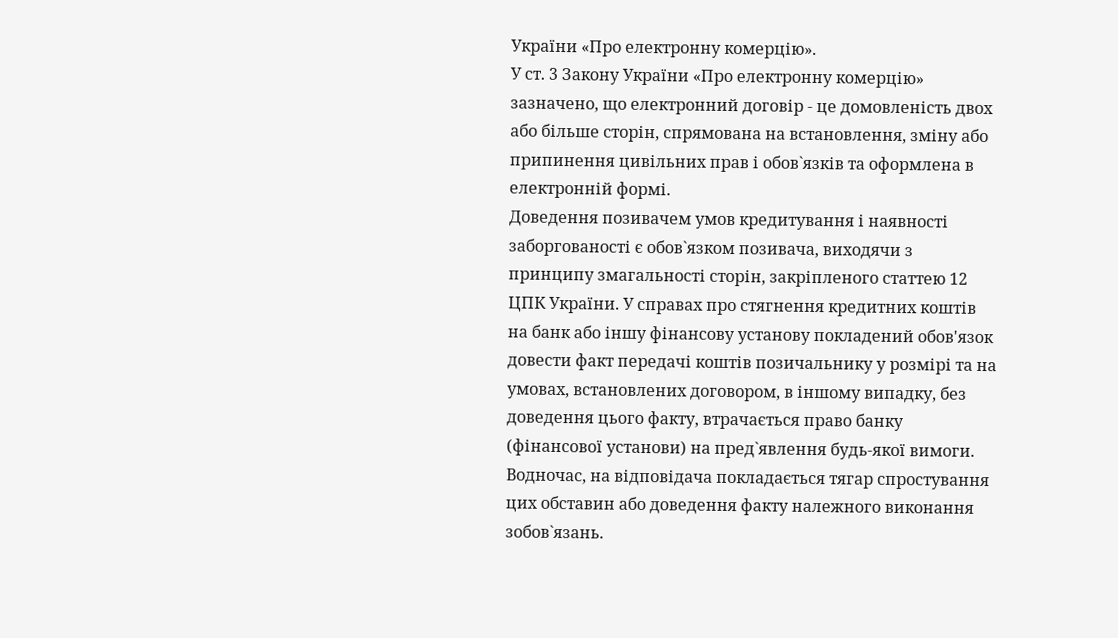України «Про електронну комерцію».
У ст. 3 Закону України «Про електронну комерцію» зазначено, що електронний договір - це домовленість двох або більше сторін, спрямована на встановлення, зміну або припинення цивільних прав і обов`язків та оформлена в електронній формі.
Доведення позивачем умов кредитування і наявності заборгованості є обов`язком позивача, виходячи з принципу змагальності сторін, закріпленого статтею 12 ЦПК України. У справах про стягнення кредитних коштів на банк або іншу фінансову установу покладений обов'язок довести факт передачі коштів позичальнику у розмірі та на умовах, встановлених договором, в іншому випадку, без доведення цього факту, втрачається право банку (фінансової установи) на пред`явлення будь-якої вимоги. Водночас, на відповідача покладається тягар спростування цих обставин або доведення факту належного виконання зобов`язань.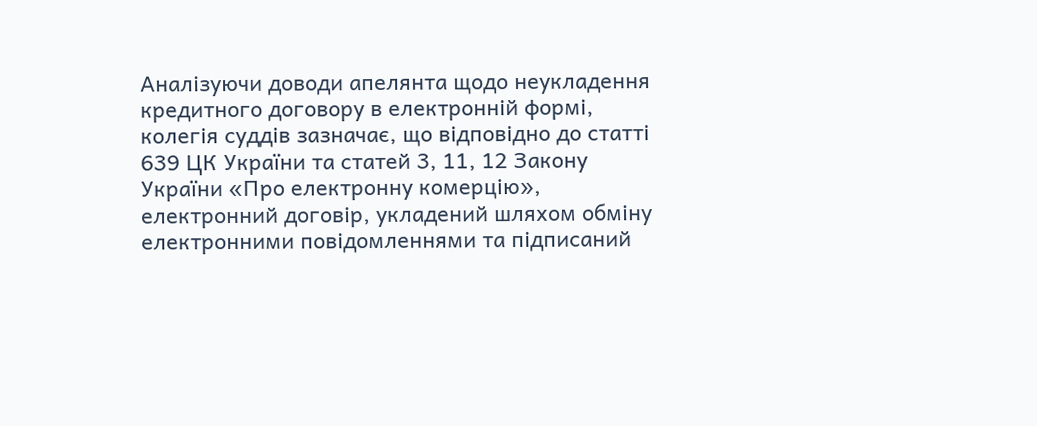Аналізуючи доводи апелянта щодо неукладення кредитного договору в електронній формі, колегія суддів зазначає, що відповідно до статті 639 ЦК України та статей 3, 11, 12 Закону України «Про електронну комерцію», електронний договір, укладений шляхом обміну електронними повідомленнями та підписаний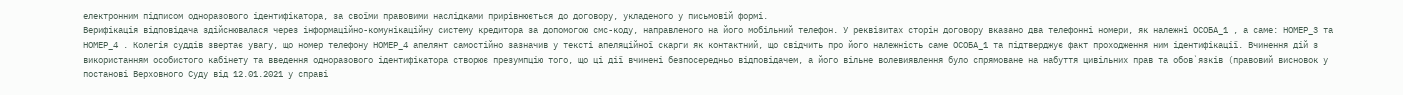електронним підписом одноразового ідентифікатора, за своїми правовими наслідками прирівнюється до договору, укладеного у письмовій формі.
Верифікація відповідача здійснювалася через інформаційно-комунікаційну систему кредитора за допомогою смс-коду, направленого на його мобільний телефон. У реквізитах сторін договору вказано два телефонні номери, як належні ОСОБА_1 , а саме: НОМЕР_3 та НОМЕР_4 . Колегія суддів звертає увагу, що номер телефону НОМЕР_4 апелянт самостійно зазначив у тексті апеляційної скарги як контактний, що свідчить про його належність саме ОСОБА_1 та підтверджує факт проходження ним ідентифікації. Вчинення дій з використанням особистого кабінету та введення одноразового ідентифікатора створює презумпцію того, що ці дії вчинені безпосередньо відповідачем, а його вільне волевиявлення було спрямоване на набуття цивільних прав та обов`язків (правовий висновок у постанові Верховного Суду від 12.01.2021 у справі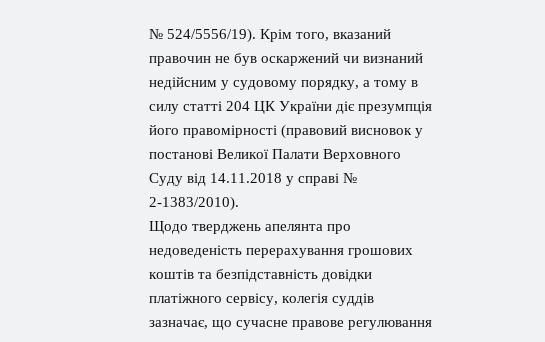№ 524/5556/19). Крім того, вказаний правочин не був оскаржений чи визнаний недійсним у судовому порядку, а тому в силу статті 204 ЦК України діє презумпція його правомірності (правовий висновок у постанові Великої Палати Верховного Суду від 14.11.2018 у справі № 2-1383/2010).
Щодо тверджень апелянта про недоведеність перерахування грошових коштів та безпідставність довідки платіжного сервісу, колегія суддів зазначає, що сучасне правове регулювання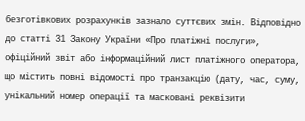безготівкових розрахунків зазнало суттєвих змін. Відповідно до статті 31 Закону України «Про платіжні послуги», офіційний звіт або інформаційний лист платіжного оператора, що містить повні відомості про транзакцію (дату, час, суму, унікальний номер операції та масковані реквізити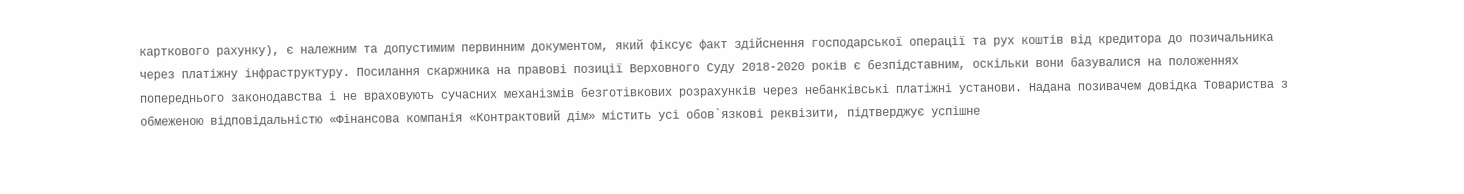карткового рахунку), є належним та допустимим первинним документом, який фіксує факт здійснення господарської операції та рух коштів від кредитора до позичальника через платіжну інфраструктуру. Посилання скаржника на правові позиції Верховного Суду 2018-2020 років є безпідставним, оскільки вони базувалися на положеннях попереднього законодавства і не враховують сучасних механізмів безготівкових розрахунків через небанківські платіжні установи. Надана позивачем довідка Товариства з обмеженою відповідальністю «Фінансова компанія «Контрактовий дім» містить усі обов`язкові реквізити, підтверджує успішне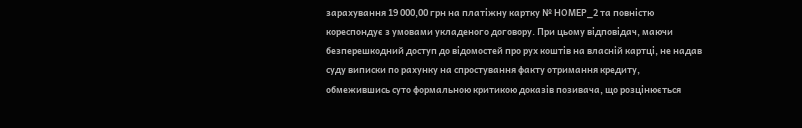зарахування 19 000,00 грн на платіжну картку № НОМЕР_2 та повністю кореспондує з умовами укладеного договору. При цьому відповідач, маючи безперешкодний доступ до відомостей про рух коштів на власній картці, не надав суду виписки по рахунку на спростування факту отримання кредиту, обмежившись суто формальною критикою доказів позивача, що розцінюється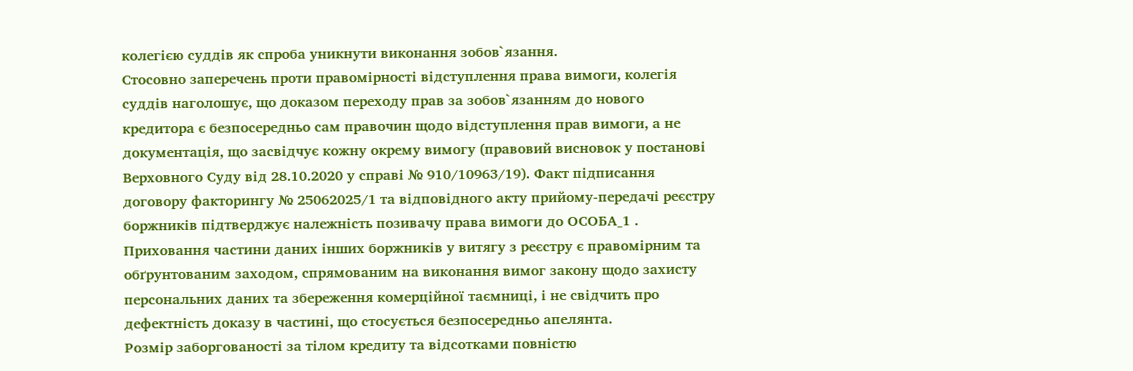колегією суддів як спроба уникнути виконання зобов`язання.
Стосовно заперечень проти правомірності відступлення права вимоги, колегія суддів наголошує, що доказом переходу прав за зобов`язанням до нового кредитора є безпосередньо сам правочин щодо відступлення прав вимоги, а не документація, що засвідчує кожну окрему вимогу (правовий висновок у постанові Верховного Суду від 28.10.2020 у справі № 910/10963/19). Факт підписання договору факторингу № 25062025/1 та відповідного акту прийому-передачі реєстру боржників підтверджує належність позивачу права вимоги до ОСОБА_1 . Приховання частини даних інших боржників у витягу з реєстру є правомірним та обґрунтованим заходом, спрямованим на виконання вимог закону щодо захисту персональних даних та збереження комерційної таємниці, і не свідчить про дефектність доказу в частині, що стосується безпосередньо апелянта.
Розмір заборгованості за тілом кредиту та відсотками повністю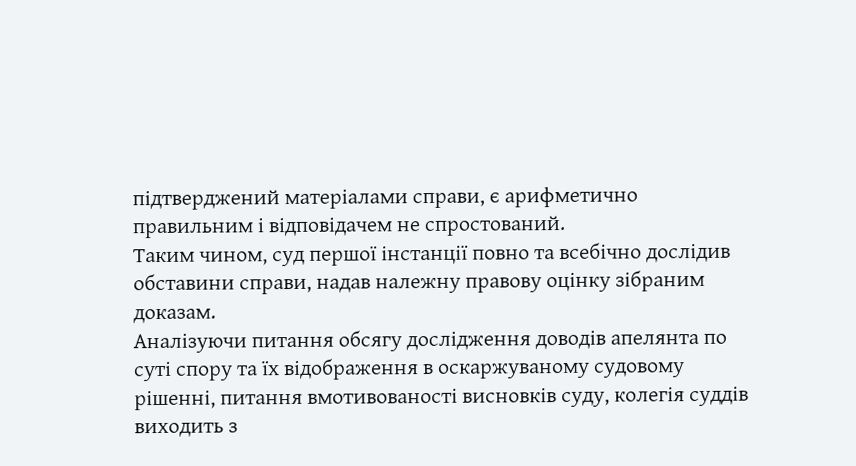підтверджений матеріалами справи, є арифметично правильним і відповідачем не спростований.
Таким чином, суд першої інстанції повно та всебічно дослідив обставини справи, надав належну правову оцінку зібраним доказам.
Аналізуючи питання обсягу дослідження доводів апелянта по суті спору та їх відображення в оскаржуваному судовому рішенні, питання вмотивованості висновків суду, колегія суддів виходить з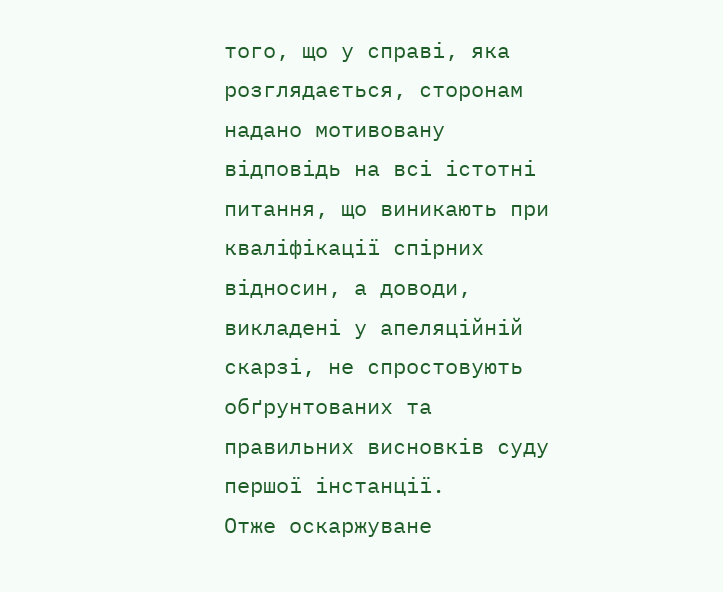того, що у справі, яка розглядається, сторонам надано мотивовану відповідь на всі істотні питання, що виникають при кваліфікації спірних відносин, а доводи, викладені у апеляційній скарзі, не спростовують обґрунтованих та правильних висновків суду першої інстанції.
Отже оскаржуване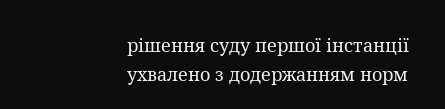рішення суду першої інстанції ухвалено з додержанням норм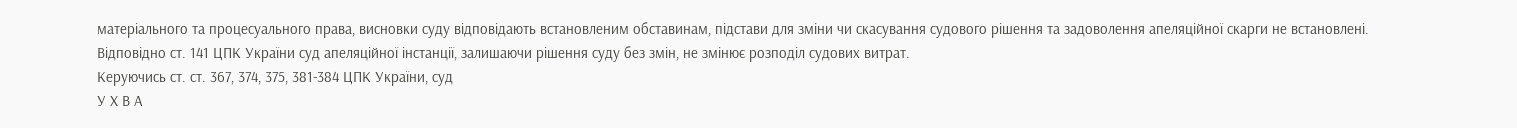матеріального та процесуального права, висновки суду відповідають встановленим обставинам, підстави для зміни чи скасування судового рішення та задоволення апеляційної скарги не встановлені.
Відповідно ст. 141 ЦПК України суд апеляційної інстанції, залишаючи рішення суду без змін, не змінює розподіл судових витрат.
Керуючись ст. ст. 367, 374, 375, 381-384 ЦПК України, суд
У Х В А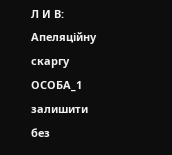Л И В:
Апеляційну скаргу ОСОБА_1 залишити без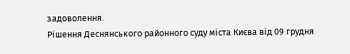задоволення.
Рішення Деснянського районного суду міста Києва від 09 грудня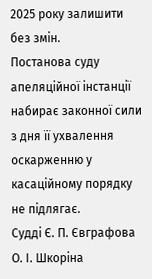2025 року залишити без змін.
Постанова суду апеляційної інстанції набирає законної сили з дня її ухвалення оскарженню у касаційному порядку не підлягає.
Судді Є. П. Євграфова
О. І. Шкоріна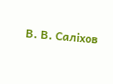В. В. Саліхов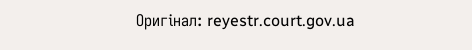Оригінал: reyestr.court.gov.ua